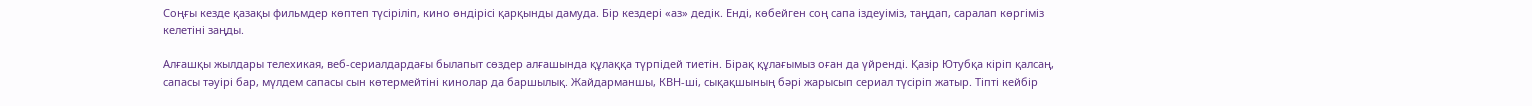Соңғы кезде қазақы фильмдер көптеп түсіріліп, кино өндірісі қарқынды дамуда. Бір кездері «аз» дедік. Енді, көбейген соң сапа іздеуіміз, таңдап, саралап көргіміз келетіні заңды.

Алғашқы жылдары телехикая, веб-сериалдардағы былапыт сөздер алғашында құлаққа түрпідей тиетін. Бірақ құлағымыз оған да үйренді. Қазір Ютубқа кіріп қалсаң, сапасы тәуірі бар, мүлдем сапасы сын көтермейтіні кинолар да баршылық. Жайдарманшы, КВН-ші, сықақшының бәрі жарысып сериал түсіріп жатыр. Тіпті кейбір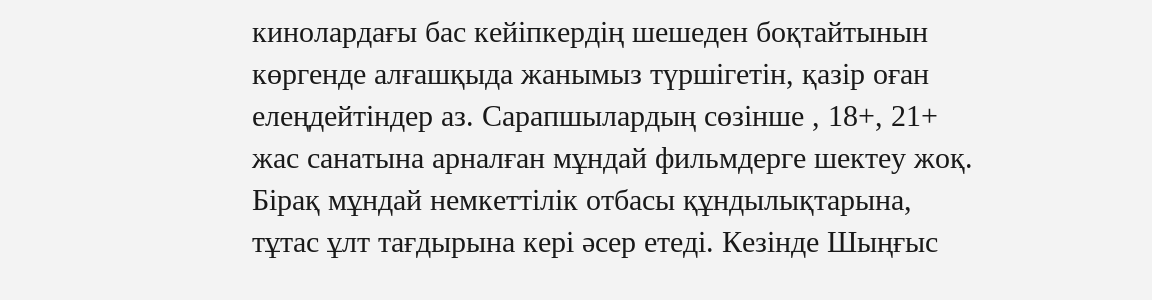кинолардағы бас кейіпкердің шешеден боқтайтынын көргенде алғашқыда жанымыз түршігетін, қазір оған елеңдейтіндер аз. Сарапшылардың сөзінше , 18+, 21+ жас санатына арналған мұндай фильмдерге шектеу жоқ. Бірақ мұндай немкеттілік отбасы құндылықтарына, тұтас ұлт тағдырына кері әсер етеді. Кезінде Шыңғыс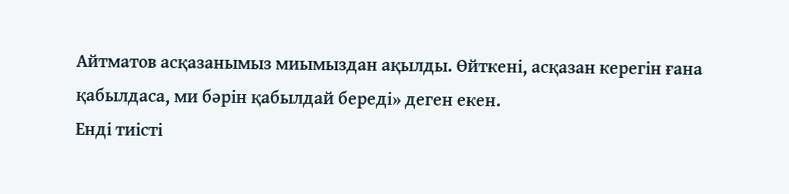Айтматов асқазанымыз миымыздан ақылды. Өйткені, асқазан керегін ғана қабылдаса, ми бәрін қабылдай береді» деген екен.
Енді тиісті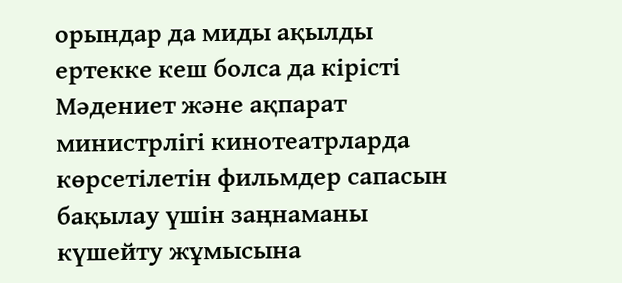орындар да миды ақылды ертекке кеш болса да кірісті
Мәдениет және ақпарат министрлігі кинотеатрларда көрсетілетін фильмдер сапасын бақылау үшін заңнаманы күшейту жұмысына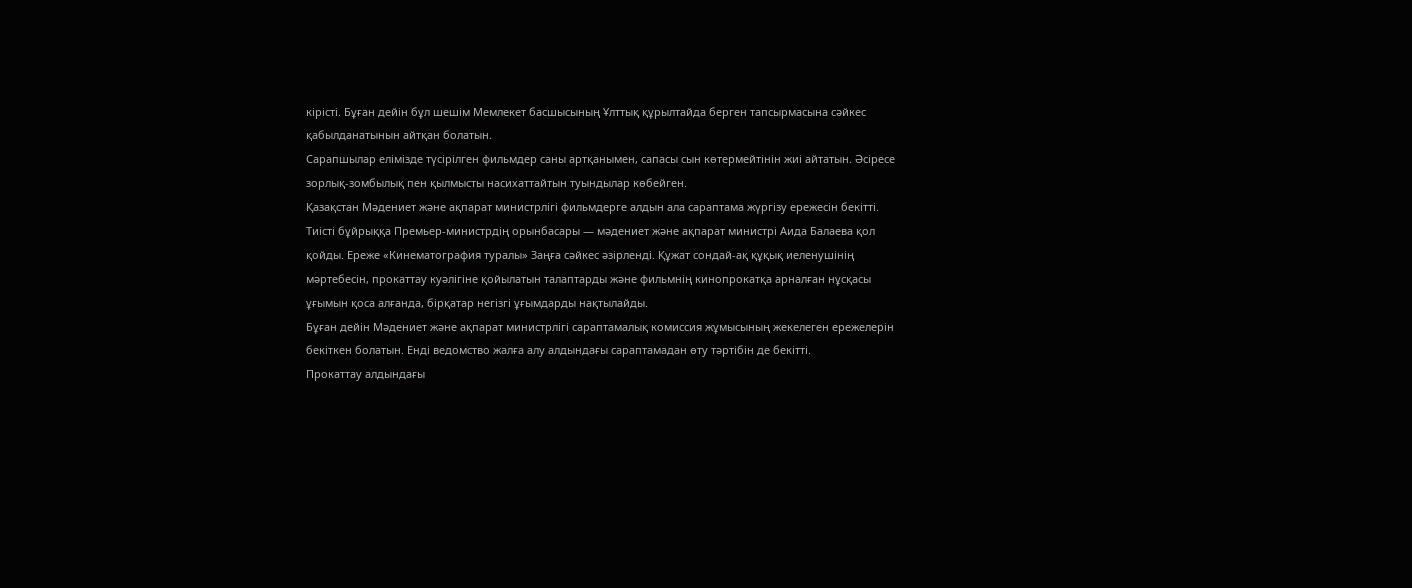кірісті. Бұған дейін бұл шешім Мемлекет басшысының Ұлттық құрылтайда берген тапсырмасына сәйкес қабылданатынын айтқан болатын.
Сарапшылар елімізде түсірілген фильмдер саны артқанымен, сапасы сын көтермейтінін жиі айтатын. Әсіресе зорлық-зомбылық пен қылмысты насихаттайтын туындылар көбейген.
Қазақстан Мәдениет және ақпарат министрлігі фильмдерге алдын ала сараптама жүргізу ережесін бекітті. Тиісті бұйрыққа Премьер-министрдің орынбасары — мәдениет және ақпарат министрі Аида Балаева қол қойды. Ереже «Кинематография туралы» Заңға сәйкес әзірленді. Құжат сондай-ақ құқық иеленушінің мәртебесін, прокаттау куәлігіне қойылатын талаптарды және фильмнің кинопрокатқа арналған нұсқасы ұғымын қоса алғанда, бірқатар негізгі ұғымдарды нақтылайды.
Бұған дейін Мәдениет және ақпарат министрлігі сараптамалық комиссия жұмысының жекелеген ережелерін бекіткен болатын. Енді ведомство жалға алу алдындағы сараптамадан өту тәртібін де бекітті.
Прокаттау алдындағы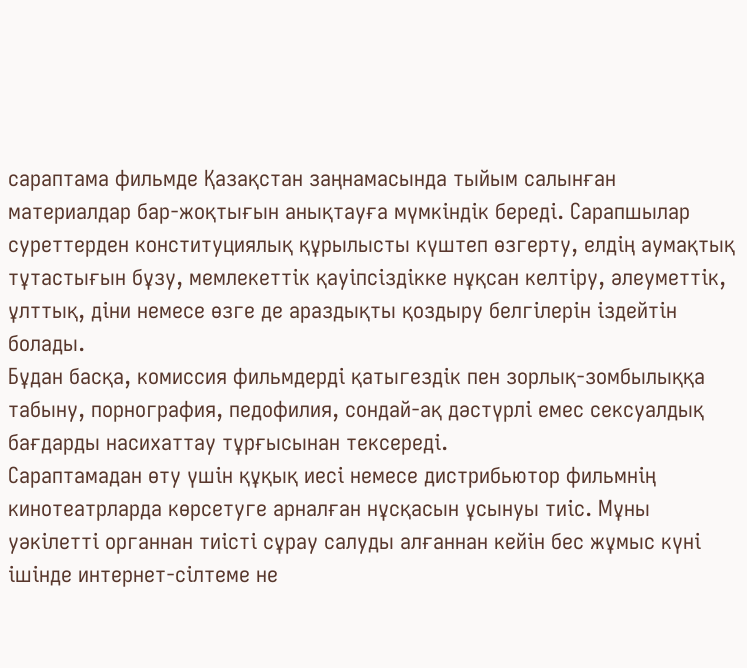сараптама фильмде Қазақстан заңнамасында тыйым салынған материалдар бар-жоқтығын анықтауға мүмкіндік береді. Сарапшылар суреттерден конституциялық құрылысты күштеп өзгерту, елдің аумақтық тұтастығын бұзу, мемлекеттік қауіпсіздікке нұқсан келтіру, әлеуметтік, ұлттық, діни немесе өзге де араздықты қоздыру белгілерін іздейтін болады.
Бұдан басқа, комиссия фильмдерді қатыгездік пен зорлық-зомбылыққа табыну, порнография, педофилия, сондай-ақ дәстүрлі емес сексуалдық бағдарды насихаттау тұрғысынан тексереді.
Сараптамадан өту үшін құқық иесі немесе дистрибьютор фильмнің кинотеатрларда көрсетуге арналған нұсқасын ұсынуы тиіс. Мұны уәкілетті органнан тиісті сұрау салуды алғаннан кейін бес жұмыс күні ішінде интернет-сілтеме не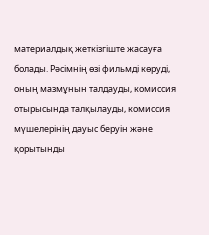материалдық жеткізгіште жасауға болады. Рәсімнің өзі фильмді көруді, оның мазмұнын талдауды, комиссия отырысында талқылауды, комиссия мүшелерінің дауыс беруін және қорытынды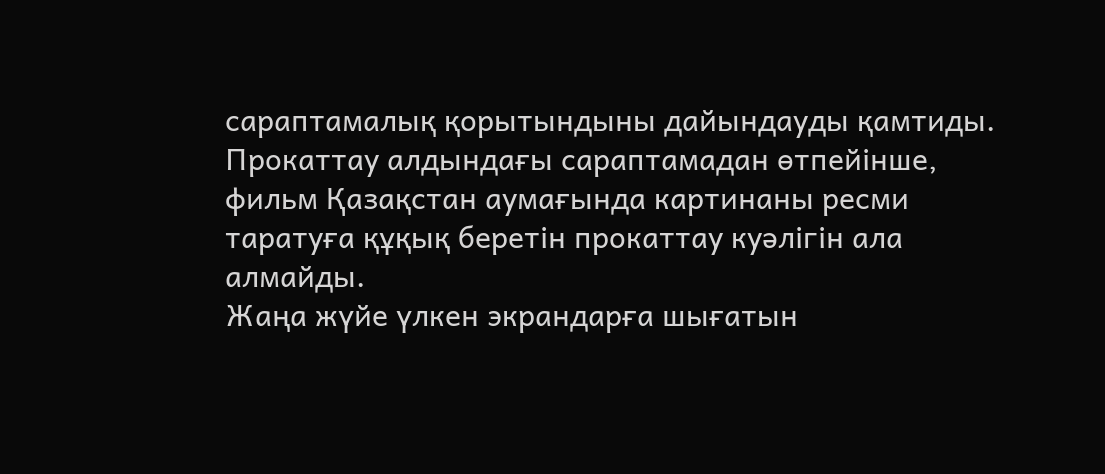сараптамалық қорытындыны дайындауды қамтиды. Прокаттау алдындағы сараптамадан өтпейінше, фильм Қазақстан аумағында картинаны ресми таратуға құқық беретін прокаттау куәлігін ала алмайды.
Жаңа жүйе үлкен экрандарға шығатын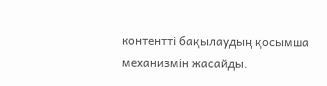контентті бақылаудың қосымша механизмін жасайды.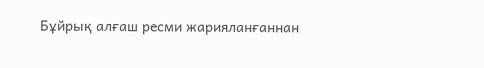Бұйрық алғаш ресми жарияланғаннан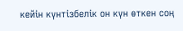кейін күнтізбелік он күн өткен соң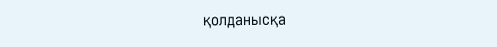қолданысқа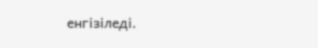енгізіледі.